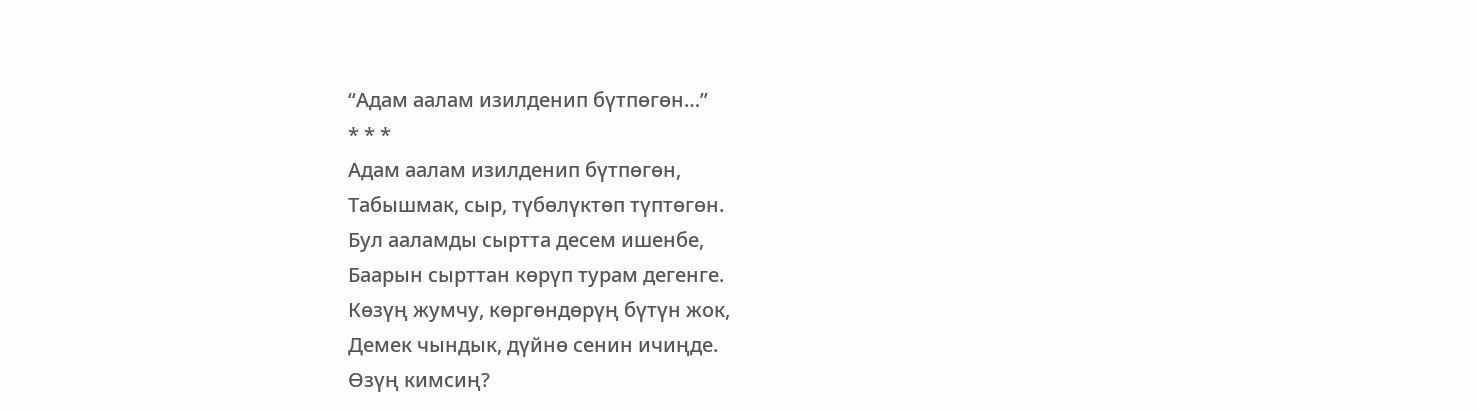“Адам аалам изилденип бүтпөгөн…”
* * *
Адам аалам изилденип бүтпөгөн,
Табышмак, сыр, түбөлүктөп түптөгөн.
Бул ааламды сыртта десем ишенбе,
Баарын сырттан көрүп турам дегенге.
Көзүң жумчу, көргөндөрүң бүтүн жок,
Демек чындык, дүйнө сенин ичиңде.
Өзүң кимсиң?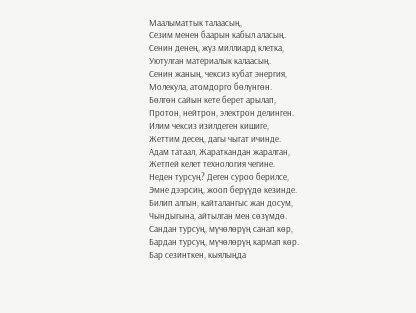Маалыматтык талаасың,
Сезим менен баарын кабыл аласың.
Сенин денең, жүз миллиард клетка,
Уютулган материалык калаасың.
Сенин жаның, чексиз кубат энергия,
Молекула, атомдорго бөлүнгөн.
Бөлгөн сайын кете берет арылап,
Протон, нейтрон, электрон делинген.
Илим чексиз изилдеген кишиге,
Жеттим десең, дагы чыгат ичинде.
Адам татаал, Жараткандан жаралган,
Жетпей келет технология чегине.
Неден турсуң? Деген суроо берилсе,
Эмне дээрсиң, жооп берүүдө кезинде.
Билип алгын, кайталангыс жан досум,
Чындыгына, айтылган мен сөзүмдө.
Сандан турсуң, мүчөлөрүң санап көр,
Бардан турсуң, мүчөлөрүң кармап көр.
Бар сезинткен, кыялыңда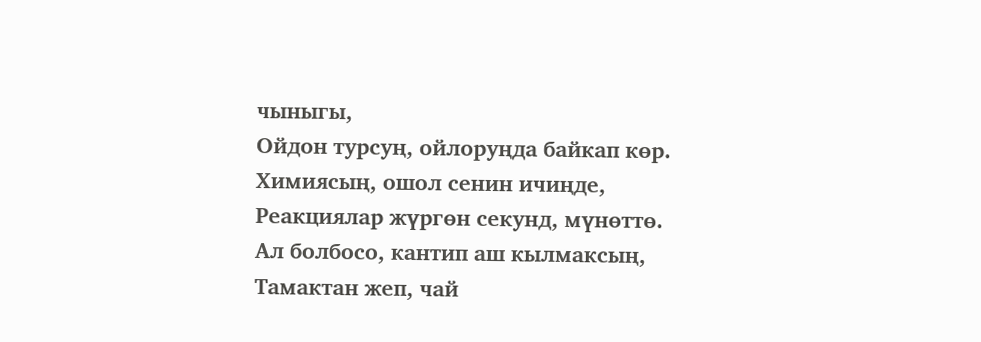чыныгы,
Ойдон турсуң, ойлоруңда байкап көр.
Химиясың, ошол сенин ичиңде,
Реакциялар жүргөн секунд, мүнөттө.
Ал болбосо, кантип аш кылмаксың,
Тамактан жеп, чай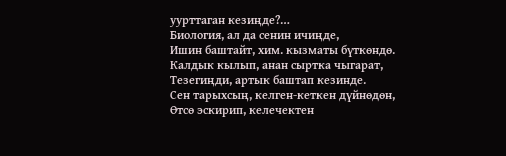уурттаган кезиңде?…
Биология, ал да сенин ичиңде,
Ишин баштайт, хим. кызматы бүткөндө.
Калдык кылып, анан сыртка чыгарат,
Тезегиңди, артык баштап кезинде.
Сен тарыхсың, келген-кеткен дүйнөдөн,
Өтсө эскирип, келечектен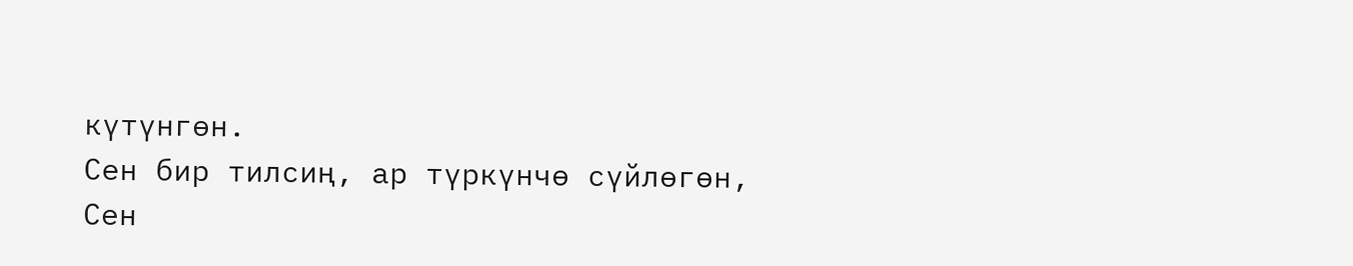күтүнгөн.
Сен бир тилсиң, ар түркүнчө сүйлөгөн,
Сен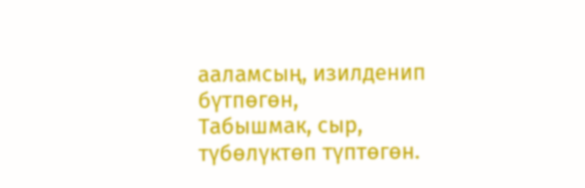ааламсың, изилденип бүтпөгөн,
Табышмак, сыр, түбөлүктөп түптөгөн.